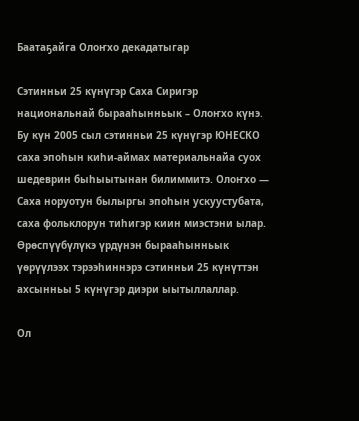Баатаҕайга Олоҥхо декадатыгар

Сэтинньи 25 күнүгэр Саха Сиригэр национальнай бырааһынньык – Олоҥхо күнэ. Бу күн 2005 сыл сэтинньи 25 күнүгэр ЮНЕСКО саха эпоһын киһи-аймах материальнайа суох шедеврин быһыытынан билиммитэ. Олоҥхо — Саха норуотун былыргы эпоһын ускуустубата, саха фольклорун тиһигэр киин миэстэни ылар. Өрөспүүбүлүкэ үрдүнэн бырааһынньык үөрүүлээх тэрээһиннэрэ сэтинньи 25 күнүттэн ахсынньы 5 күнүгэр диэри ыытыллаллар.

Ол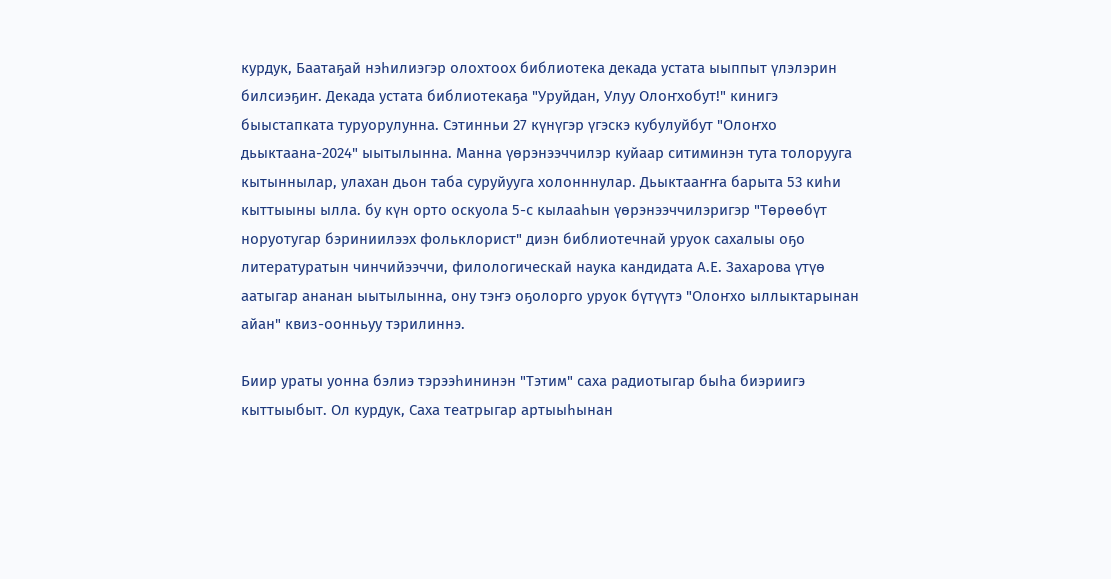курдук, Баатаҕай нэһилиэгэр олохтоох библиотека декада устата ыыппыт үлэлэрин билсиэҕиҥ. Декада устата библиотекаҕа "Уруйдан, Улуу Олоҥхобут!" кинигэ быыстапката туруорулунна. Сэтинньи 27 күнүгэр үгэскэ кубулуйбут "Олоҥхо дьыктаана-2024" ыытылынна. Манна үөрэнээччилэр куйаар ситиминэн тута толорууга кытыннылар, улахан дьон таба суруйууга холонннулар. Дьыктааҥҥа барыта 53 киһи кыттыыны ылла. бу күн орто оскуола 5-с кылааһын үөрэнээччилэригэр "Төрөөбүт норуотугар бэриниилээх фольклорист" диэн библиотечнай уруок сахалыы оҕо литературатын чинчийээччи, филологическай наука кандидата А.Е. Захарова үтүө аатыгар ананан ыытылынна, ону тэҥэ оҕолорго уруок бүтүүтэ "Олоҥхо ыллыктарынан айан" квиз-оонньуу тэрилиннэ.

Биир ураты уонна бэлиэ тэрээһининэн "Тэтим" саха радиотыгар быһа биэриигэ кыттыыбыт. Ол курдук, Саха театрыгар артыыһынан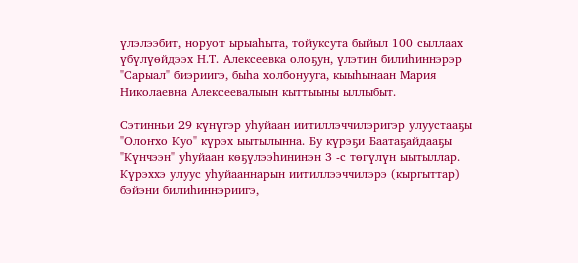үлэлээбит, норуот ырыаһыта, тойуксута быйыл 100 сыллаах үбүлүөйдээх Н.Т. Алексеевка олоҕун, үлэтин билиһиннэрэр "Сарыал" биэриигэ, быһа холбонууга, кыыһынаан Мария Николаевна Алексеевалыын кыттыыны ыллыбыт.

Сэтинньи 29 күнүгэр уһуйаан иитиллэччилэригэр улуустааҕы "Олоҥхо Куо" күрэх ыытылынна. Бу күрэҕи Баатаҕайдааҕы "Күнчээн" уһуйаан көҕүлээһининэн 3 -с төгүлүн ыытыллар. Күрэххэ улуус уһуйааннарын иитиллээччилэрэ (кыргыттар) бэйэни билиһиннэриигэ,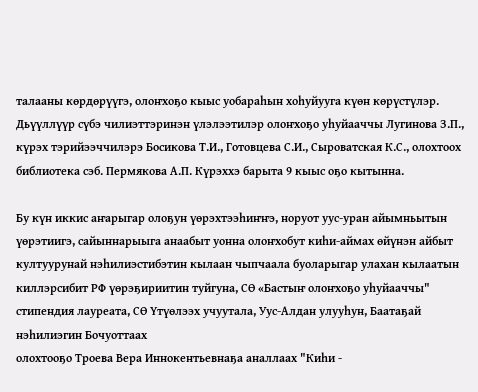талааны көрдөрүүгэ, олоҥхоҕо кыыс уобараһын хоһуйууга күөн көрүстүлэр. Дьүүллүүр сүбэ чилиэттэринэн үлэлээтилэр олоҥхоҕо уһуйааччы Лугинова З.П., күрэх тэрийээччилэрэ Босикова Т.И., Готовцева С.И., Сыроватская К.С., олохтоох библиотека сэб. Пермякова А.П. Күрэххэ барыта 9 кыыс оҕо кытынна.

Бу күн иккис аҥарыгар олоҕун үөрэхтээһиҥҥэ, норуот уус-уран айымньытын үөрэтиигэ, сайыннарыыга анаабыт уонна олоҥхобут киһи-аймах өйүнэн айбыт култуурунай нэһилиэстибэтин кылаан чыпчаала буоларыгар улахан кылаатын киллэрсибит РФ үөрэҕириитин туйгуна, СӨ «Бастыҥ олоҥхоҕо уһуйааччы" стипендия лауреата, СӨ Үтүөлээх учуутала, Уус-Алдан улууһун, Баатаҕай нэһилиэгин Бочуоттаах
олохтооҕо Троева Вера Иннокентьевнаҕа аналлаах "Киһи -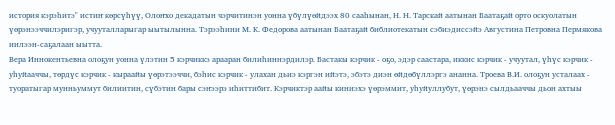история кэрэһитэ" истиҥ көрсүһүү, Олоҥхо декадатын чэрчитинэн уонна үбүлүөйдээх 80 сааһынан, Н. Н. Тарскай аатынан Баатаҕай орто оскуолатын үөрэнээччилэригэр, учууталларыгар ыытылынна. Тэрээһини М. К. Федорова аатынан Баатаҕай библиотекатын сэбиэдиссэйэ Августина Петровна Пермякова иилээн-саҕалаан ыытта.
Вера Иннокентьевна олоҕун уонна үлэтин 5 кэрчиккэ арааран билиһиннэрдилэр. Бастакы кэрчик - оҕо, эдэр саастара, иккис кэрчик - учуутал, үһүс кэрчик - уһуйааччы, төрдүс кэрчик - кыраайы үөрэтээччи, бэһис кэрчик - улахан дьиэ кэргэн ийэтэ, эбэтэ диэн өйдөбүллэргэ ананна. Троева В.И. олоҕун усталаах - туоратыгар мунньуммут билиитин, сүбэтин бары сэҥээрэ иһиттибит. Кэрчиктэр аайы киниэхэ үөрэммит, уһуйуллубут, үөрэнэ сылдьааччы дьон ахтыы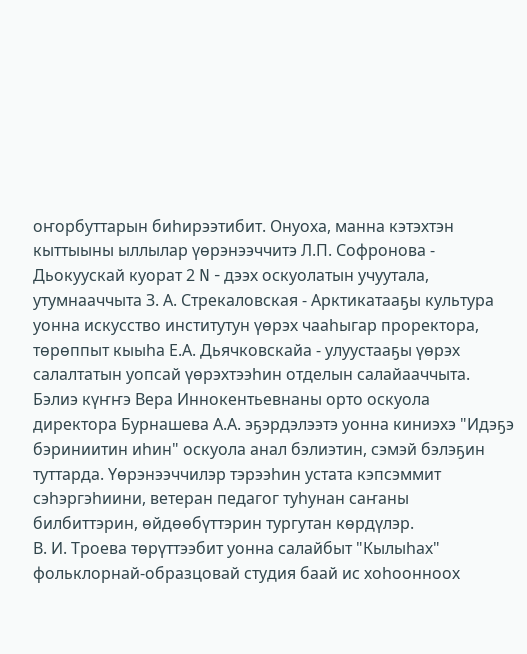оҥорбуттарын биһирээтибит. Онуоха, манна кэтэхтэн кыттыыны ыллылар үөрэнээччитэ Л.П. Софронова - Дьокуускай куорат 2 N - дээх оскуолатын учуутала, утумнааччыта З. А. Стрекаловская - Арктикатааҕы культура уонна искусство институтун үөрэх чааһыгар проректора, төрөппыт кыыһа Е.А. Дьячковскайа - улуустааҕы үөрэх салалтатын уопсай үөрэхтээһин отделын салайааччыта.
Бэлиэ күҥҥэ Вера Иннокентьевнаны орто оскуола директора Бурнашева А.А. эҕэрдэлээтэ уонна киниэхэ "Идэҕэ бэриниитин иһин" оскуола анал бэлиэтин, сэмэй бэлэҕин туттарда. Үөрэнээччилэр тэрээһин устата кэпсэммит сэһэргэһиини, ветеран педагог туһунан саҥаны билбиттэрин, өйдөөбүттэрин тургутан көрдүлэр.
В. И. Троева төрүттээбит уонна салайбыт "Кылыһах" фольклорнай-образцовай студия баай ис хоһоонноох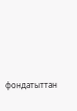фондатыттан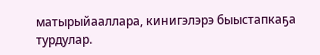матырыйааллара, кинигэлэрэ быыстапкаҕа турдулар.